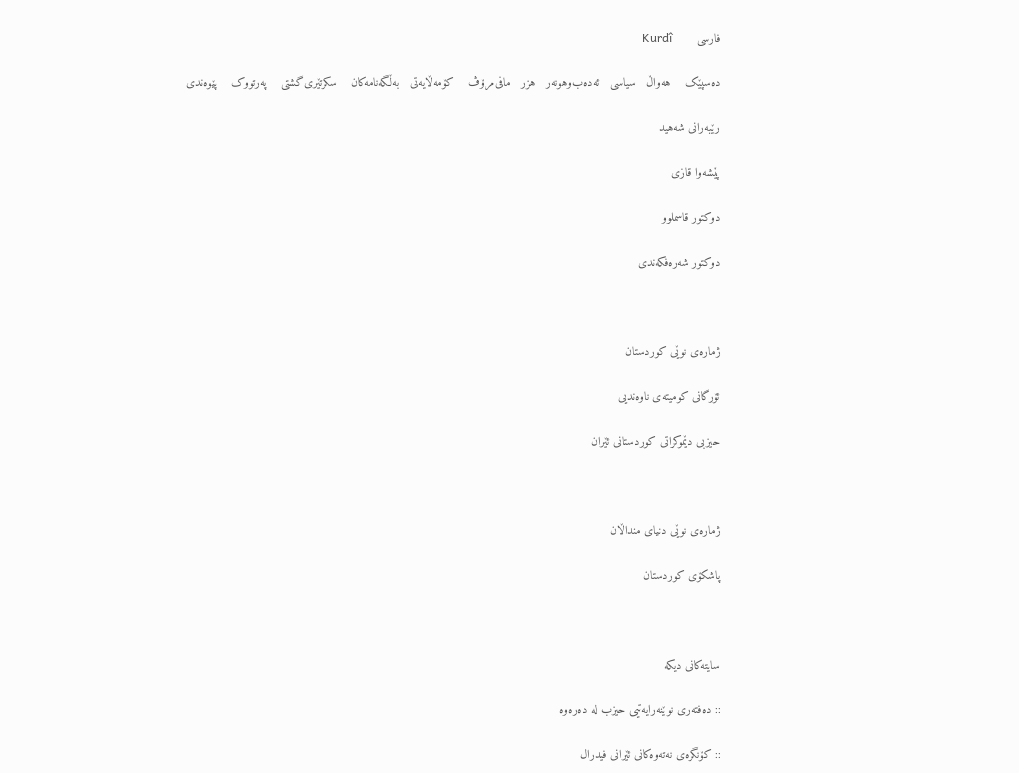فارسی       Kurdî

ده‌سپێک    هه‌واڵ   سیاسی   ئه‌ده‌ب‌وهونه‌ر   هزر   مافی‌مرۆڤ    کۆمه‌ڵایه‌تی   به‌ڵگه‌نامه‌کان    سکرتێری‌گشتی    په‌رتووک    پێوه‌ندی

رێبه‌رانی شه‌هید

پێشه‌وا قازی‌

دوكتور قاسملوو

دوكتور شه‌ره‌فکه‌ندی



ژماره‌ی نوێی كوردستان

ئۆرگانی كومیته‌ی ناوه‌ندیی

حیزبی دێموكراتی كوردستانی ئێران



ژماره‌ی نوێی دنیای منداڵان

پاشكۆی كوردستان



سایته‌کانی دیکه

:: ده‌فته‌ری نوێنه‌رایه‌تیی حیزب له ده‌ره‌وه

:: كۆنگره‌ی‌ نه‌ته‌وه‌كانی‌ ئێرانی‌ فیدرال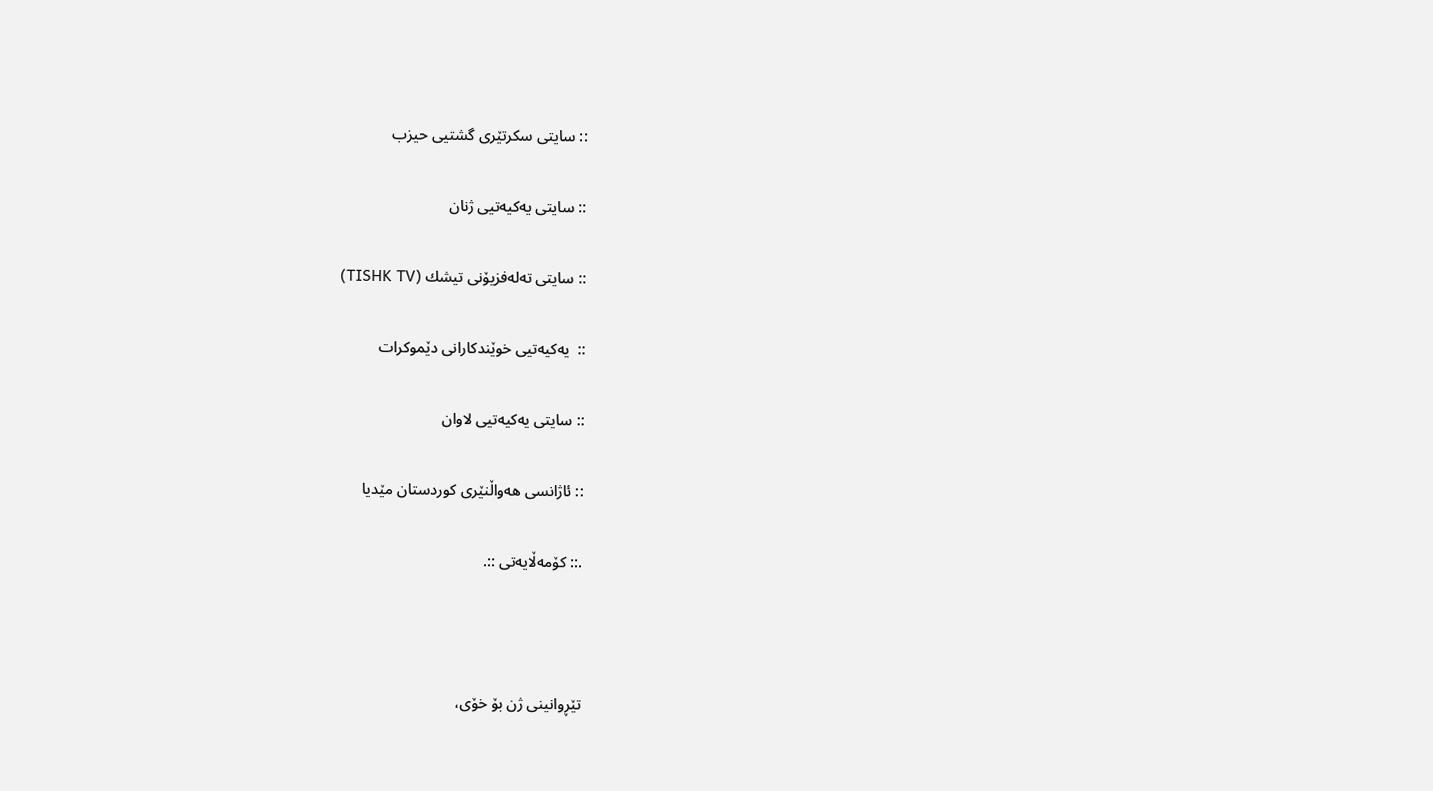:: سایتی سکرتێری گشتیی حیزب

:: سایتی یه‌كیه‌تیی ژنان

:: سایتی ته‌له‌فزیۆنی‌ تیشك (TISHK TV)

::  یه‌كیه‌تیی‌ خوێندكارانی‌ دێموكرات

:: سایتی یه‌کیه‌تیی لاوان

:: ئاژانسی هه‌واڵنێری كوردستان مێدیا

.:: کۆمه‌ڵایه‌تی ::.



تێڕوانینی ژن بۆ خۆی،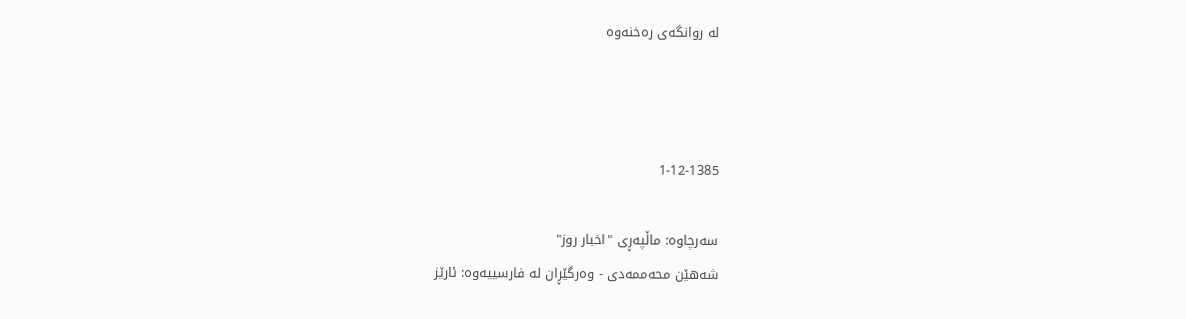له‌ روانگه‌ی‌ ره‌خنه‌وه‌



1-12-1385

سه‌رچاوه‌: ماڵپه‌ڕی‌ "اخبار روز"
شه‌هێن محه‌ممه‌دی - وه‌رگێڕان له‌ فارسییه‌وه‌: ئارێز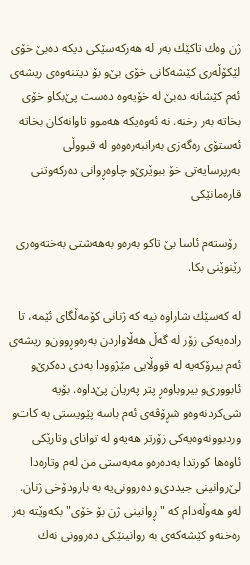ژن وه‌ك تاكێك به‌ر له‌ هه‌ركه‌سێكی‌ دیكه‌ ده‌بێ‌ خۆی لێكۆڵه‌ری‌ كێشه‌كانی‌ خۆی بێ‌‌و بۆ دیتنه‌وه‌ی‌ ریشه‌ی‌ ئه‌م كێشانه‌ ده‌بێ‌ له‌ خۆیه‌وه‌ ده‌ست پێ‌بكا‌و خۆی بخاته‌ به‌ر رخنه‌. نه‌ ئه‌وه‌یكه‌ هه‌موو تاوانه‌كان بخاته‌ ئه‌ستۆی ره‌گه‌زی‌ به‌رانبه‌ره‌وه‌‌و له‌ قبووڵی‌ به‌رپرسایه‌تی‌ خۆ ببوێرێ‌‌و چاوه‌ڕوانی‌ ده‌ركه‌وتنی‌ قاره‌مانێكی

 رۆسته‌م ئاسا بێ‌ تاكو به‌ره‌و به‌هه‌شتی‌ به‌خته‌وه‌ری‌ رێنوێنی‌ بكا.

له‌ كه‌سێك شاراوه‌ نیه‌ كه‌ ژنانی‌ كۆمه‌ڵگای‌ ئێمه‌، تا راده‌یه‌كی‌ زۆر له‌ گه‌ڵ هه‌ڵاواردن به‌ره‌وڕوون‌و ریشه‌ی‌ ئه‌م بیرۆكه‌یه‌ له‌ قووڵایی مێژوودا به‌دی‌ ده‌كرێ‌‌و ئابووری‌‌و بیر‌وباوه‌ڕ پتر په‌ریان پێ‌داوه‌. بۆیه‌ شی‌كردنه‌وه‌‌و شڕۆڤه‌ی‌ ئه‌م باسه‌ پێویستی‌ به‌ كات‌و وردبوونه‌وه‌یه‌كی‌ زۆرتر هه‌یه‌‌و له‌ توانای وتارێكی‌ ئاوه‌ها كورتدا به‌ده‌ره‌‌و مه‌به‌ستی‌ من له‌م وتاره‌دا لێ‌روانینی جیددی‌و ده‌روونی‌یه‌ به‌ بارودۆخی ژنان. له‌و هه‌وڵه‌دام كه‌ "ڕوانینی ژن بۆ خۆی" بكه‌وێته‌ به‌ر ره‌خنه‌‌و كێشه‌كه‌ی‌ به‌ روانینێكی‌ ده‌روونی‌ نه‌ك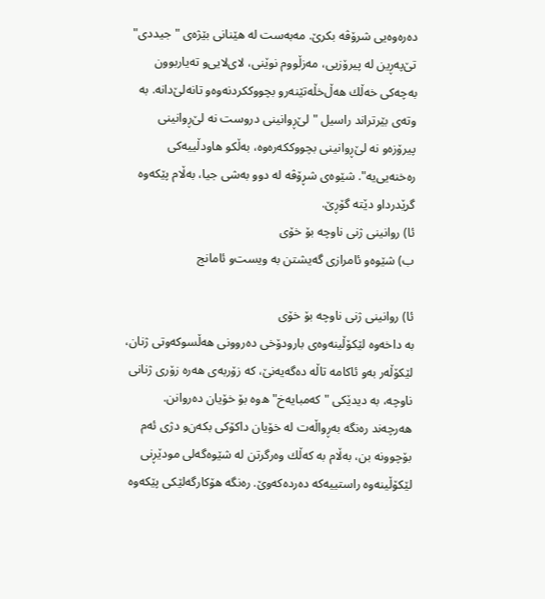ده‌ره‌وه‌یی‌ شرۆڤه‌ بكرێ‌. مه‌به‌ست له‌ هێنانی‌ بێژه‌ی‌ "جیددی" تێ‌په‌ڕین له‌ پیرۆزیی‌، مه‌زڵووم نوێنی‌، لای‌لایی‌‌و ته‌یاربوون به‌چه‌كی‌ خه‌ڵك هه‌ڵ‌خڵه‌تێنه‌ر‌و بچووككردنه‌وه‌‌و تانه‌لێ‌دانه‌. به‌ وته‌ی‌ بێرتراند راسیل "لێ‌ڕوانینی دروست نه‌ لێ‌ڕوانینی پیرۆزه‌‌و نه‌ لێ‌ڕوانینی بچووككه‌ره‌وه‌، به‌ڵكو هاودڵییه‌كی‌ ره‌خنه‌یی‌یه‌". شێوه‌ی‌ شڕۆڤه‌ له‌ دوو به‌شی‌ جیا، به‌ڵام پێكه‌وه‌ گرێدرداو دێته‌ گۆڕێ‌.
ئا) روانینی ژنی‌ ناوچه‌ بۆ خۆی
ب) شێوه‌‌و ئامرازی گه‌یشتن به‌ ویست‌و ئامانج

ئا) روانینی ژنی‌ ناوچه‌ بۆ خۆی
به‌ داخه‌وه‌ لێكۆڵینه‌وه‌ی‌ بارودۆخی‌ ده‌روونی‌ هه‌ڵسوكه‌وتی‌ ژنان، لێكۆڵه‌ر به‌و ئاكامه‌ تاڵه‌ ده‌گه‌یه‌نێ‌، كه‌ زۆربه‌ی‌ هه‌ره‌ زۆری‌ ژنانی‌ ناوچه‌، به‌ دیدێكی‌ "كه‌مبایه‌خ"ه‌وه‌ بۆ خۆیان ده‌روانن. هه‌رچه‌ند ره‌نگه‌ به‌ڕواڵه‌ت له‌ خۆیان داكۆكی‌ بكه‌ن‌و دژی‌ ئه‌م بۆچوونه‌ بن، به‌ڵام به‌ كه‌ڵك وه‌رگرتن له‌ شێوه‌گه‌لی‌ مودێڕنی‌ لێكۆڵینه‌وه‌ راستییه‌كه‌ ده‌رده‌كه‌وێ‌. ره‌نگه‌ هۆكارگه‌لێكی‌ پێكه‌وه‌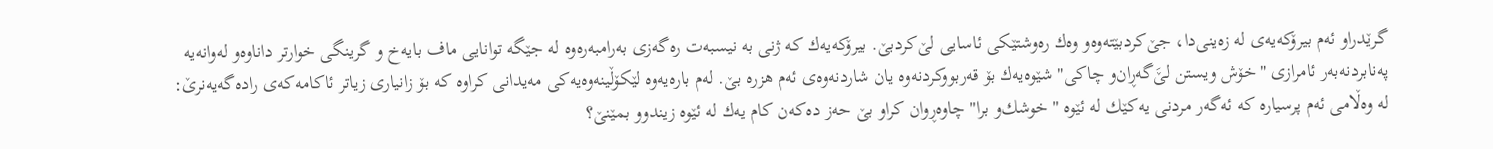گرێدراو ئه‌م بیرۆكه‌یه‌ی‌ له‌ زه‌ینی‌دا، جێ‌كردبێته‌وه‌‌و وه‌ك ره‌وشتێكی‌ ئاسایی‌ لێ‌كردبێ‌. بیرۆكه‌یه‌ك كه‌ ژنی‌ به‌ نیسبه‌ت ره‌گه‌زی‌ به‌رامبه‌ره‌وه‌ له‌ جێگه‌ توانایی‌ ماف بایه‌خ ‌و گرینگی‌ خوارتر داناوه‌‌و له‌وانه‌یه‌ په‌نابردنه‌به‌ر ئامرازی‌ "خۆش ویستن لێ‌َگه‌ڕان‌و چاكی‌" شێوه‌یه‌ك بۆ قه‌ربووكردنه‌وه‌ یان شاردنه‌وه‌ی‌ ئه‌م هزره‌ بێ‌. له‌م باره‌یه‌وه‌ لێكۆڵینه‌وه‌یه‌كی‌ مه‌یدانی‌ كراوه‌ كه‌ بۆ زانیاری‌ زیاتر ئاكامه‌كه‌ی‌ راده‌گه‌یه‌نرێ‌:
له‌ وه‌ڵامی‌ ئه‌م پرسیاره‌ كه‌ ئه‌گه‌ر مردنی‌ یه‌كێك له‌ ئێوه‌ "خوشك‌و برا" چاوه‌ڕوان كراو بێ‌ حه‌ز ده‌كه‌ن كام یه‌ك له‌ ئێوه‌ زیندوو بمێنێ‌؟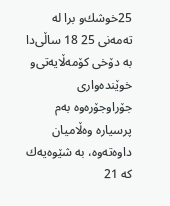25خوشك‌و برا له‌ ته‌مه‌نی‌ 25 18 ساڵی‌دا به‌ دۆخی‌ كۆمه‌ڵایه‌تی‌‌و خوێنده‌واری‌ جۆراوجۆره‌وه‌ به‌م پرسیاره‌ وه‌ڵامیان داوه‌ته‌وه‌، به‌ شێوه‌یه‌ك كه‌ 21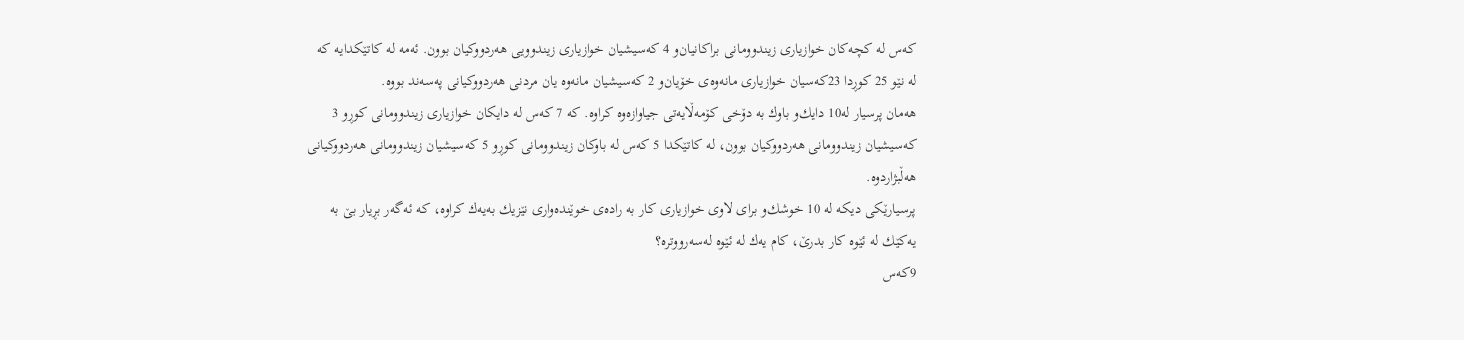كه‌س له‌ كچه‌كان خوازیاری‌ زیندوومانی‌ براكانیان‌و 4 كه‌سیشیان خوازیاری‌ زیندوویی‌ هه‌ردووكیان بوون. ئه‌مه‌ له‌ كاتێكدایه‌ كه‌ له‌ نێو 25 كوڕدا 23كه‌سیان خوازیاری‌ مانه‌وه‌ی‌ خۆیان‌و 2 كه‌سیشیان مانه‌وه‌ یان مردنی‌ هه‌ردووكیانی‌ په‌سه‌ند بووه‌.
هه‌مان پرسیار له‌10 دایك‌و باوك به‌ دۆخی‌ كۆمه‌ڵایه‌تی‌ جیاوازه‌وه‌ كراوه‌. كه‌ 7 كه‌س له‌ دایكان خوازیاری‌ زیندوومانی‌ كوڕ‌و 3 كه‌سیشیان زیندوومانی‌ هه‌ردووكیان بوون، له‌ كاتێكدا 5 كه‌س له‌ باوكان زیندوومانی‌ كوڕ‌و 5 كه‌سیشیان زیندوومانی‌ هه‌ردووكیانی‌ هه‌ڵبژاردوه‌.
پرسیارێكی‌ دیكه‌ له‌ 10 خوشك‌و برای‌ لاوی‌ خوازیاری‌ كار به‌ راده‌ی‌ خوێنده‌واری‌ نێزیك به‌یه‌ك كراوه‌، كه‌ ئه‌گه‌ر بڕیار بێ‌ به‌ یه‌كێك له‌ ئێوه‌ كار بدرێ‌، كام یه‌ك له‌ ئێوه‌ له‌سه‌رووتره‌؟
9كه‌س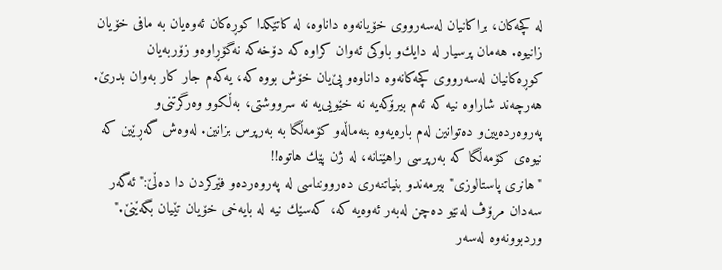له‌ كچه‌كان، براكانیان له‌سه‌رووی‌ خۆیانه‌وه‌ داناوه‌، له‌ كاتێكدا كوڕه‌كان ئه‌وه‌یان به‌ مافی‌ خۆیان زانیوه‌. هه‌مان پرسیار له‌ دایك‌و باوكی‌ ئه‌وان كراوه‌ كه‌ دۆخه‌كه‌ نه‌گۆڕاوه‌‌و زۆربه‌یان كوڕه‌كانیان له‌سه‌رووی‌ كچه‌كانه‌وه‌ داناوه‌‌و پێ‌یان خۆش بووه‌ كه‌، یه‌كه‌م جار كار به‌وان بدرێ‌.
هه‌رچه‌ند شاراوه‌ نیه‌ كه‌ ئه‌م بیرۆكه‌یه‌ نه‌ خێویی‌یه‌ نه‌ سرووشتی‌، به‌ڵكوو وه‌رگرتنی‌‌و په‌روه‌رده‌یین‌و ده‌توانین له‌م باره‌یه‌وه‌ بنه‌ماڵه‌‌و كۆمه‌ڵگا به‌ به‌رپرس بزانین. له‌وه‌ش گه‌ڕێین كه‌ نیوه‌ی‌ كۆمه‌ڵگا كه‌ به‌رپرسی راهێنانه‌، له‌ ژن پێك هاتوه‌!!
"هانری‌ پاستالوزی‌" بیرمه‌ند‌و بنیاتنه‌ری‌ ده‌روونناسی له‌ په‌روه‌رده‌‌و فێركردن دا ده‌ڵێ‌:"ئه‌گه‌ر سه‌دان مرۆڤ له‌نێو ده‌چن له‌به‌ر ئه‌وه‌یه‌ كه‌، كه‌سێك نیه‌ له‌ بایه‌خی‌ خۆیان تێیان بگه‌ێنێ‌." وردبوونه‌وه‌ له‌سه‌ر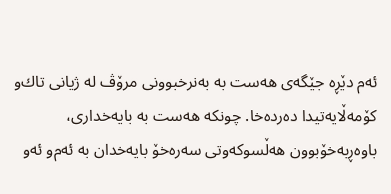ئه‌م دێڕه‌ جێگه‌ی‌ هه‌ست به‌ به‌نرخبوونی‌ مرۆڤ له‌ ژیانی‌ تاك‌و كۆمه‌ڵایه‌تیدا ده‌رده‌خا. چونكه‌ هه‌ست به‌ بایه‌خداری‌، باوه‌ڕبه‌خۆبوون هه‌ڵسوكه‌وتی‌ سه‌ره‌خۆ بایه‌خدان به‌ ئه‌م‌و ئه‌و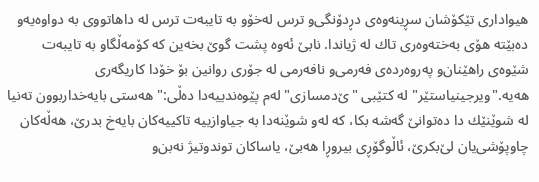هیواداری‌ تێكۆشان سڕینه‌وه‌ی‌ دڕدۆنگی‌‌و ترس له‌خۆ‌و به‌ تایبه‌ت ترس له‌ داهاتووی‌ به‌ دواوه‌یه‌‌و ده‌بێته‌ هۆی به‌خته‌وه‌ری‌ تاك له‌ ژیاندا. نابێ‌ ئه‌وه‌ پشت گوێ‌ بخه‌ین كه‌ كۆمه‌ڵگا‌و به‌ تایبه‌ت شێوه‌ی‌ راهێنان‌و په‌روه‌رده‌ی‌ فه‌رمی‌و نافه‌رمی‌ له‌ جۆری‌ روانین بۆ خۆدا كاریگه‌ری‌ هه‌یه‌."ویرجینیاستێر" له‌ كتێبی‌ "ێ‌دمسازی‌" له‌م پێوه‌ندییه‌دا ده‌ڵی‌:" هه‌ستی‌ بایه‌خداربوون ته‌نیا له‌ شوێنێك دا ده‌توانێ‌ گه‌شه‌ بكا، كه‌ له‌و شوێنه‌دا به‌ جیاوازییه‌ تاكییه‌كان بایه‌خ بدرێ‌، هه‌ڵه‌كان چاوپۆشی‌یان لێ‌بكرێ‌، ئاڵوگۆڕی‌ بیروڕا هه‌بێ‌، یاساكان توند‌وتیژ نه‌بن‌و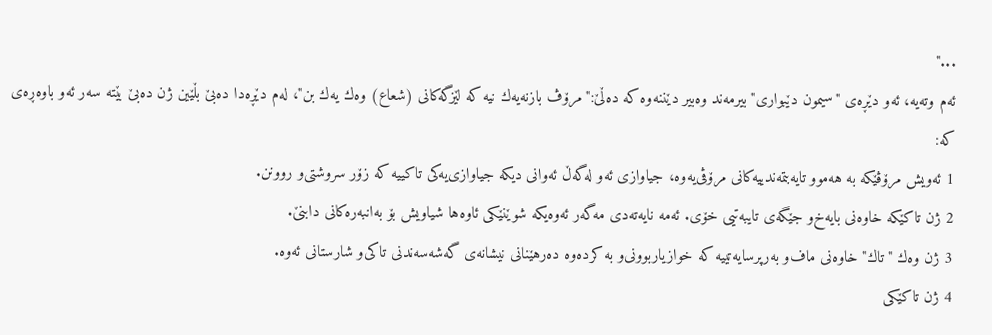..."
ئه‌م وته‌یه‌، ئه‌و دێڕه‌ی‌ "سیمون دێبواری‌" بیرمه‌ند وه‌بیر دێننه‌وه‌ كه‌ ده‌ڵێ‌:"مرۆڤ بازنه‌یه‌ك نیه‌ كه‌ لێزگه‌كانی‌ (شعاع) وه‌ك یه‌ك بن"، له‌م دێڕه‌دا ده‌بێ‌ بڵێین ژن ده‌بێ‌ بێته‌ سه‌ر ئه‌و باوه‌ڕه‌ی‌ كه‌:
1 ئه‌ویش مرۆڤێكه‌ به‌ هه‌موو تایه‌بتمه‌ندییه‌كانی‌ مرۆڤی‌یه‌وه‌، جیاوازی‌ ئه‌و له‌گه‌ڵ ئه‌وانی‌ دیكه‌ جیاوازی‌یه‌كی‌ تاكییه‌ كه‌ زۆر سروشتی‌‌و روونن.
2 ژن تاكێكه‌ خاوه‌نی‌ بایه‌خ‌و جێگه‌ی‌ تایبه‌تیی‌ خۆی. ئه‌مه‌ نایه‌ته‌دی‌ مه‌گه‌ر ئه‌وه‌یكه‌ شوێنێكی‌ ئاوه‌ها شیاویش بۆ به‌انبه‌ره‌كانی‌ دابنێ‌.
3 ژن وه‌ك "تاك" خاوه‌نی‌ ماف‌و به‌رپرسایه‌تییه‌ كه‌ خوازیاربوونی‌‌و به‌ كرده‌وه‌ ده‌رهێنانی‌ نیشانه‌ی‌ گه‌شه‌سه‌ندنی‌ تاكی‌‌و شارستانی‌ ئه‌وه‌.
4 ژن تاكێكی‌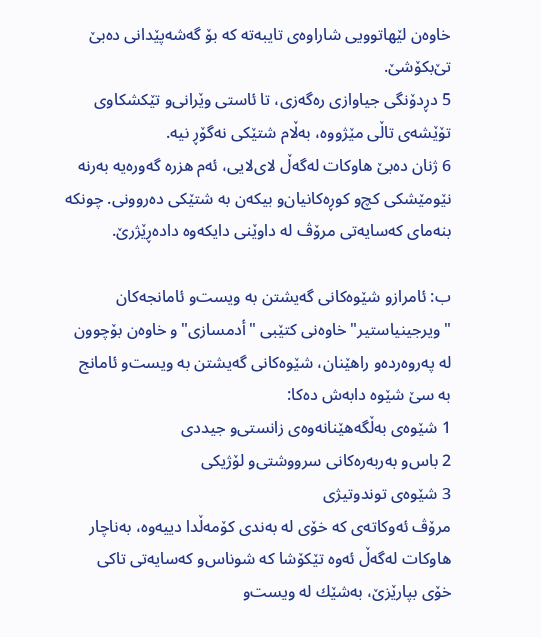خاوه‌ن لێهاتوویی‌ شاراوه‌ی‌ تایبه‌ته‌ كه‌ بۆ گه‌شه‌پێدانی‌ ده‌بێ‌ تێ‌بكۆشێ‌.
5 دڕدۆنگی‌ جیاوازی‌ ره‌گه‌زی‌، تا ئاستی‌ وێرانی‌‌و تێكشكاوی‌ تۆێشه‌ی‌ تاڵی‌ مێژووه‌، به‌ڵام شتێكی‌ نه‌گۆڕ نیه‌.
6 ژنان ده‌بێ‌ هاوكات له‌گه‌ڵ لای‌لایی‌، ئه‌م هزره‌ گه‌وره‌یه‌ به‌رنه‌ نێومێشكی‌ كچ‌و كوڕه‌كانیان‌و بیكه‌ن به‌ شتێكی‌ ده‌روونی‌. چونكه‌ بنه‌مای‌ كه‌سایه‌تی‌ مرۆڤ له‌ داوێنی‌ دایكه‌وه‌ داده‌ڕێژرێ‌.

ب: ئامراز‌و شێوه‌كانی‌ گه‌یشتن به‌ ویست‌و ئامانجه‌كان
"ویرجینیاستیر" خاوه‌نی‌ كتێبی‌ "أدمسازی‌"و خاوه‌ن بۆچوون له‌ په‌روه‌رده‌‌و راهێنان، شێوه‌كانی‌ گه‌یشتن به‌ ویست‌و ئامانج به‌ سێ‌ شێوه‌ دابه‌ش ده‌كا:
1 شێوه‌ی‌ به‌ڵگه‌هێنانه‌وه‌ی‌ زانستی‌‌و جیددی‌
2 باس‌و به‌ربه‌ره‌كانی‌ سرووشتی‌و لۆژیكی‌
3 شێوه‌ی‌ توند‌وتیژی‌
مرۆڤ ئه‌وكاته‌ی‌ كه‌ خۆی له‌ به‌ندی‌ كۆمه‌ڵدا دییه‌وه‌، به‌ناچار هاوكات له‌گه‌ڵ ئه‌وه‌ تێكۆشا كه‌ شوناس‌و كه‌سایه‌تی‌ تاكی‌ خۆی بپارێزێ‌، به‌شێك له‌ ویست‌و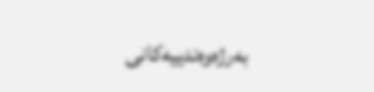به‌رژه‌وه‌ندییه‌كانی‌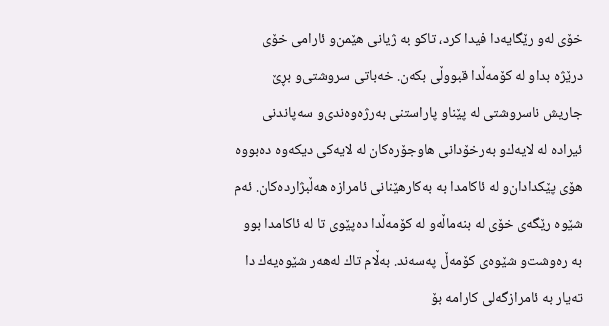خۆی له‌و رێگایه‌دا فیدا كرد، تاكو به‌ ژیانی‌ هێمن‌و ئارامی‌ خۆی درێژه‌ بدا‌و له‌ كۆمه‌ڵدا قبووڵی‌ بكه‌ن. خه‌باتی‌ سروشتی‌‌و بڕێ‌ جاریش ناسروشتی‌ له‌ پێناو پاراستنی‌ به‌رژه‌وه‌ندی‌‌و سه‌پاندنی‌ ئیراده‌ له‌ لایه‌ك‌و به‌رخۆدانی‌ هاوجۆره‌كان له‌ لایه‌كی‌ دیكه‌وه‌ ده‌بووه‌ هۆی پێكدادان‌و له‌ ئاكامدا به‌ به‌كارهێنانی‌ ئامرازه‌ هه‌ڵبژارده‌كان. ئه‌م شێوه‌ رێگه‌ی‌ خۆی له‌ بنه‌ماڵه‌‌و له‌ كۆمه‌ڵدا ده‌پێوی‌ تا له‌ ئاكامدا بوو به‌ ره‌وشت‌و شێوه‌ی‌ كۆمه‌ڵ په‌سه‌ند. به‌ڵام تاك له‌هه‌ر شێوه‌یه‌ك دا ته‌یار به‌ ئامرازگه‌لی‌ كارامه‌ بۆ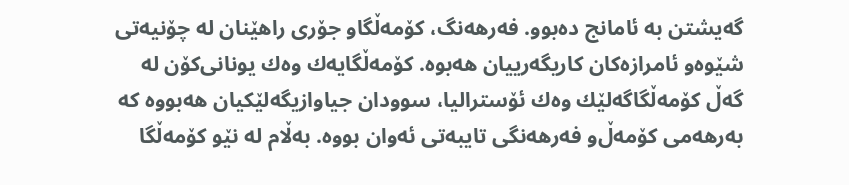گه‌یشتن به‌ ئامانج ده‌بوو. فه‌رهه‌نگ، كۆمه‌ڵگا‌و جۆری‌ راهێنان له‌ چۆنیه‌تی‌ شێوه‌و ئامرازه‌كان كاریگه‌رییان هه‌بوه‌. كۆمه‌ڵگایه‌ك وه‌ك یونانی‌كۆن له‌ گه‌ڵ كۆمه‌ڵگاگه‌لێك وه‌ك ئۆسترالیا، سوودان جیاوازیگه‌لێكیان هه‌بووه‌ كه‌ به‌رهه‌می‌ كۆمه‌ڵ‌و فه‌رهه‌نگی‌ تایبه‌تی‌ ئه‌وان بووه‌. به‌ڵام له‌ نێو كۆمه‌ڵگا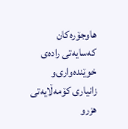هاوجۆره‌كان كه‌سایه‌تی‌ راده‌ی‌ خوێنده‌واری‌‌و زانیاری‌ كۆمه‌ڵایه‌تی‌ هزر‌و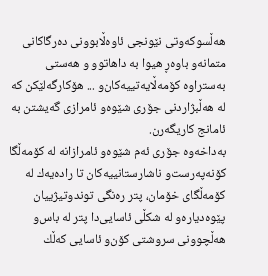هه‌ڵسوكه‌وتی‌ نێونجی‌ ئاوه‌ڵابوونی‌ ده‌رگاكانی‌ متمانه‌‌و باوه‌ڕ هیوا به‌ داهاتوو و هه‌ستی‌ به‌ستراوه‌ كۆمه‌ڵایه‌تییه‌كان‌و ... هۆكارگه‌لێكن كه‌ له‌ هه‌ڵبژاردنی‌ جۆری شێوه‌‌و ئامرازی‌ گه‌یشتن به‌ ئامانج كاریگه‌رن.
به‌داخه‌وه‌ جۆری‌ ئه‌م شێوه‌‌و ئامرازانه‌ له‌ كۆمه‌ڵگا كۆنه‌په‌رست‌و ناشارستانییه‌كان تا راده‌یه‌ك له‌ كۆمه‌ڵگای‌ خۆمان، پتر ره‌نگی‌ توند‌وتیژییان پێوه‌دیاره‌‌و له‌ شكڵی‌ ئاسایی‌دا پتر له‌ باس‌و هه‌ڵچوونی‌ سروشتی‌ كۆن‌و ئاسایی‌ كه‌ڵك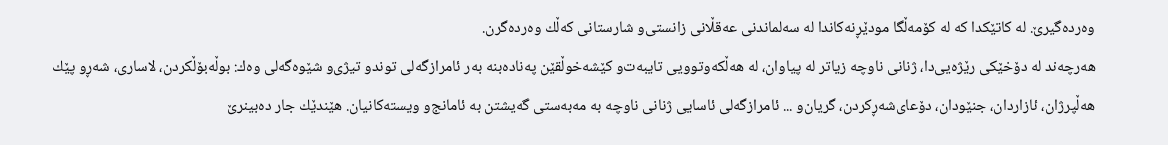وه‌رده‌گیرێ‌. له‌ كاتێكدا كه‌ له‌ كۆمه‌ڵگا مودێڕنه‌كاندا له‌ سه‌لماندنی‌ عه‌قڵانی‌ زانستی‌‌و شارستانی‌ كه‌ڵك وه‌رده‌گرن.
هه‌رچه‌ند له‌ دۆخێكی‌ رێژه‌یی‌دا، ژنانی‌ ناوچه‌ زیاتر له‌ پیاوان، له‌ هه‌ڵكه‌وتوویی‌ تایبه‌ت‌و كێشه‌خوڵقێن په‌ناده‌بنه‌ به‌ر ئامرازگه‌لی‌ توند‌و تیژی‌‌و شێوه‌گه‌لی‌ وه‌ك: بوڵه‌بۆڵكردن، لاساری‌، شه‌ڕ‌و پێك هه‌ڵپرژان، ئازاردان، جنێودان، دۆعای‌شه‌ڕكردن، گریان‌و ... ئامرازگه‌لی‌ ئاسایی‌ ژنانی‌ ناوچه‌ به‌ مه‌به‌ستی‌ گه‌یشتن به‌ ئامانج‌و ویسته‌كانیان. هێندێك جار ده‌بینرێ‌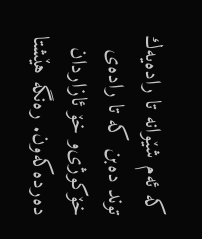كه‌ ئه‌م شێوانه‌ تا راده‌یه‌ك توند ده‌بن كه‌ تا راده‌ی خۆكوژی‌‌و خۆ ئازاردان ده‌رده‌كه‌ون. ره‌نگه‌ هێشتا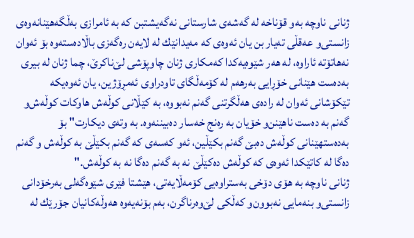ژنانی‌ ناوچه‌ به‌و قۆناخه‌ له‌ گه‌شه‌ی شارستانی‌ نه‌گه‌یشتبن كه‌ به‌ ئامرازی‌ به‌ڵگه‌هێنانه‌وه‌ی‌ زانستی‌‌و عه‌قڵی‌ ته‌یار بن یان ئه‌وه‌ی‌ كه‌ مه‌یدانێك له‌ لایه‌ن ره‌گه‌زی‌ باڵاده‌سته‌وه‌ بۆ ئه‌وان نه‌هاتۆته‌ ئاراوه‌، له‌ هه‌ر شێوه‌یه‌كدا كه‌مكاری‌ ژنان چاوپۆشی لێ‌ناكرێ‌، چما ژنان له‌ بیری‌ به‌ده‌ست هێنانی‌ خۆڕایی‌ به‌رهه‌م له‌ كۆمه‌ڵگای‌ تاودراوی‌ ئه‌مڕۆژین، یان ئه‌وه‌یكه‌ تێكۆشانی‌ ئه‌وان له‌ راده‌ی‌ هه‌ڵگرتنی‌ گه‌نم نه‌بووه‌، به‌ كێڵانی‌ كوڵه‌ش هاوكات كوڵه‌ش‌و گه‌نم به‌ ده‌ست ناهێنن‌و خۆیان به‌ ره‌نج خه‌سار ده‌بیننه‌وه‌. به‌ وته‌ی‌ دیكارت" بۆ به‌ده‌ستهێنانی‌ كوڵه‌ش ده‌بێ‌ گه‌نم بكێڵین، ئه‌و كه‌سه‌ی‌ كه‌ گه‌نم بكێڵێ‌ به‌ كوڵه‌ش ‌و گه‌نم ده‌گا له‌ كاتێكدا ئه‌وه‌ی‌ كه‌ كوڵه‌ش ده‌كێڵێ‌ نه‌ به‌ گه‌نم ده‌گا نه‌ به‌ كوڵه‌ش."
ژنانی‌ ناوچه‌ به‌ هۆی دۆخی‌ به‌ستراوه‌یی‌ كۆمه‌ڵایه‌تی‌، هێشتا فێری‌ شێوه‌گه‌لی‌ به‌رخۆدانی‌ زانستی‌‌و بنه‌مایی‌ نه‌بوون‌و كه‌ڵكی‌ لێ‌وه‌رناگرن، به‌م بۆنه‌یه‌وه‌ هه‌وڵه‌كانیان جۆرێك له‌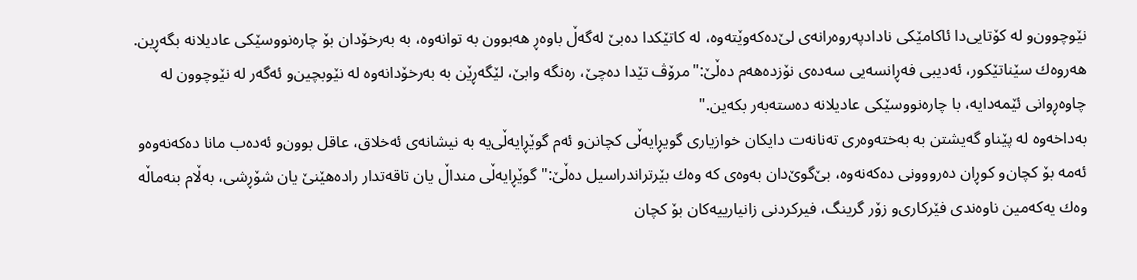نێوچوون‌و له‌ كۆتایی‌دا ئاكامێكی‌ نادادپه‌روه‌رانه‌ی‌ لێ‌ده‌كه‌وێته‌وه‌، له‌ كاتێكدا ده‌بێ‌ له‌گه‌ڵ باوه‌ڕ هه‌بوون به‌ توانه‌وه‌، به‌ به‌رخۆدان بۆ چاره‌نووسێكی‌ عادیلانه‌ بگه‌ڕین. هه‌روه‌ك سێناتێكور، ئه‌دیبی‌ فه‌ڕانسه‌یی‌ سه‌ده‌ی‌ نۆزده‌هه‌م ده‌ڵێ‌:"مرۆڤ تێدا ده‌چێ‌، ره‌نگه‌ وابێ‌، لێگه‌ڕێن به‌ به‌رخۆدانه‌وه‌ له‌ نێوبچین‌و ئه‌گه‌ر له‌ نێوچوون له‌ چاوه‌ڕوانی‌ ئێمه‌دایه‌، با چاره‌نووسێكی‌ عادیلانه‌ ده‌سته‌به‌ر بكه‌ین."
به‌داخه‌وه‌ له‌ پێناو گه‌یشتن به‌ به‌خته‌وه‌ری‌ ته‌نانه‌ت دایكان خوازیاری‌ گویڕایه‌ڵی‌ كچانن‌و ئه‌م گوێڕایه‌ڵی‌یه‌ به‌ نیشانه‌ی‌ ئه‌خلاق، عاقل بوون‌و ئه‌ده‌ب مانا ده‌كه‌نه‌وه‌‌و ئه‌مه‌ بۆ كچان‌و كوڕان ده‌رووونی‌ ده‌كه‌نه‌وه‌، بێ‌گوێ‌دان به‌وه‌ی‌ كه‌ وه‌ك بێرتراندراسیل ده‌ڵێ‌:" گوێڕایه‌ڵی‌ منداڵ یان تاقه‌تدار راده‌هێنێ‌ یان شۆڕشی، به‌ڵام بنه‌ماڵه‌ وه‌ك یه‌كه‌مین ناوه‌ندی‌ فێركاری‌‌و زۆر گرینگ، فیركردنی‌ زانیارییه‌كان بۆ كچان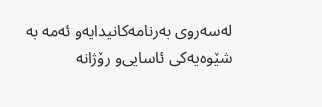له‌سه‌روی‌ به‌رنامه‌كانیدایه‌‌و ئه‌مه‌ به‌ شێوه‌یه‌كی‌ ئاسایی‌‌و رۆژانه‌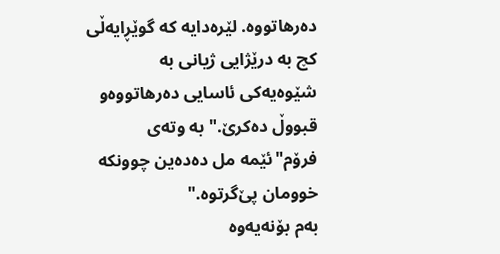ده‌رهاتووه‌. لێره‌دایه‌ كه‌ گوێڕایه‌ڵی‌ كچ به‌ درێژایی‌ ژیانی‌ به‌ شێوه‌یه‌كی‌ ئاسایی‌ ده‌رهاتووه‌‌و قبووڵ ده‌كرێ‌." به‌ وته‌ی‌ فرۆم"ئێمه‌ مل ده‌ده‌ین چوونكه‌ خوومان پێ‌گرتوه‌."
به‌م بۆنه‌یه‌وه‌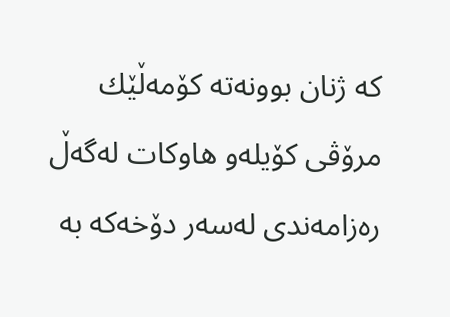كه‌ ژنان بوونه‌ته‌ كۆمه‌ڵێك مرۆڤی‌ كۆیله‌‌و هاوكات له‌گه‌ڵ ره‌زامه‌ندی‌ له‌سه‌ر دۆخه‌كه‌ به‌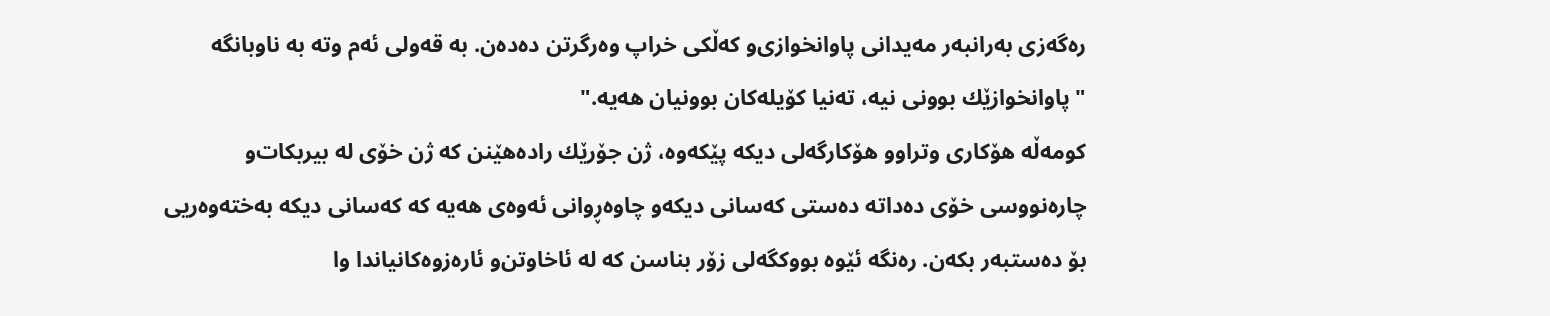ره‌گه‌زی‌ به‌رانبه‌ر مه‌یدانی‌ پاوانخوازی‌‌و كه‌ڵكی‌ خراپ وه‌رگرتن ده‌ده‌ن. به‌ قه‌ولی‌ ئه‌م وته‌ به‌ ناوبانگه‌ "پاوانخوازێك بوونی‌ نیه‌، ته‌نیا كۆیله‌كان بوونیان هه‌یه‌."
كومه‌ڵه‌ هۆكاری‌ وتراو‌و هۆكارگه‌لی‌ دیكه‌ پێكه‌وه‌، ژن جۆرێك راده‌هێنن كه‌ ژن خۆی له‌ بیربكات‌و چاره‌نووسی خۆی ده‌داته‌ ده‌ستی‌ كه‌سانی‌ دیكه‌‌و چاوه‌ڕوانی‌ ئه‌وه‌ی‌ هه‌یه‌ كه‌ كه‌سانی‌ دیكه‌ به‌خته‌وه‌ریی‌ بۆ ده‌ستبه‌ر بكه‌ن. ره‌نگه‌ ئێوه‌ بووكگه‌لی‌ زۆر بناسن كه‌ له‌ ئاخاوتن‌و ئاره‌زوه‌كانیاندا وا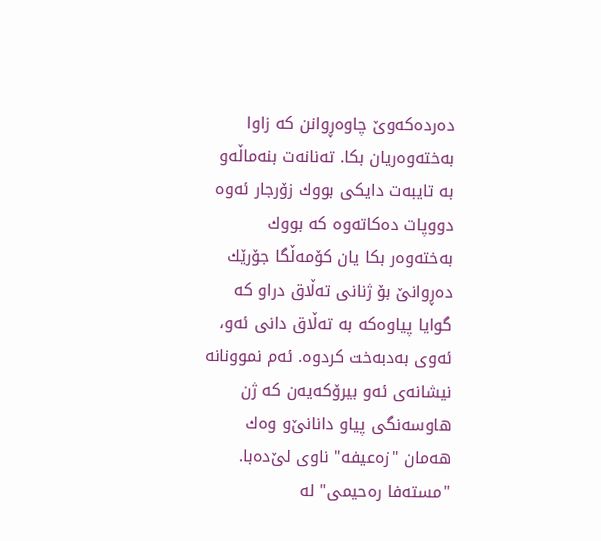ده‌رده‌كه‌وێ‌ چاوه‌ڕوانن كه‌ زاوا به‌خته‌وه‌ریان بكا. ته‌نانه‌ت بنه‌ماڵه‌‌و به‌ تایبه‌ت دایكی‌ بووك زۆرجار ئه‌وه‌ دووپات ده‌كاته‌وه‌ كه‌ بووك به‌خته‌وه‌ر بكا یان كۆمه‌ڵگا جۆرێك ده‌ڕوانێ‌ بۆ ژنانی‌ ته‌ڵاق دراو كه‌ گوایا پیاوه‌كه‌ به‌ ته‌ڵاق دانی‌ ئه‌و، ئه‌وی‌ به‌دبه‌خت كردوه‌. ئه‌م نموونانه‌ نیشانه‌ی‌ ئه‌و بیرۆكه‌یه‌ن كه‌ ژن هاوسه‌نگی‌ پیاو دانانێ‌‌و وه‌ك هه‌مان "زه‌عیفه‌" ناوی‌ لێ‌ده‌با. "مسته‌فا ره‌حیمی‌" له‌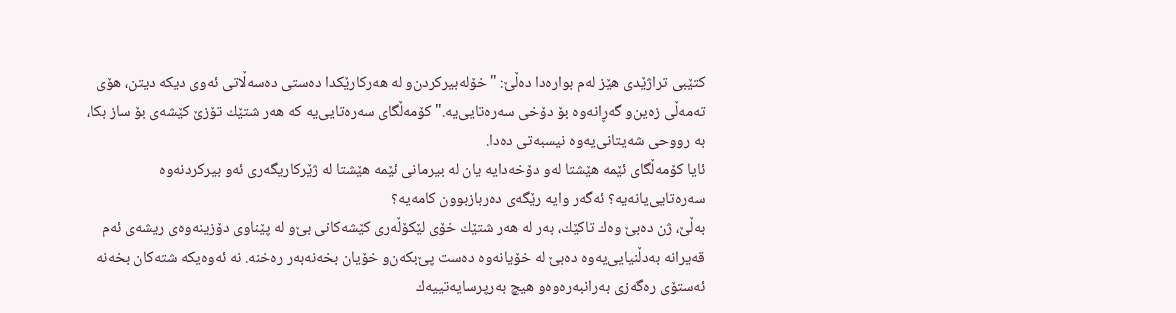كتێبی‌ تراژێدی‌ هێز له‌م بواره‌دا ده‌ڵێ‌: "خۆله‌بیركردن‌و له‌ هه‌ركارێكدا ده‌ستی‌ ده‌سه‌ڵاتی‌ ئه‌وی‌ دیكه‌ دیتن، هۆی ته‌مه‌ڵی‌ زه‌ین‌و گه‌ڕانه‌وه‌ بۆ دۆخی‌ سه‌ره‌تایی‌یه‌." كۆمه‌ڵگای‌ سه‌ره‌تایی‌یه‌ كه‌ هه‌ر شتێك تۆزێ‌ كێشه‌ی‌ بۆ ساز بكا، به‌ رووحی‌ شه‌یتانی‌یه‌وه‌ نیسبه‌تی‌ ده‌دا.
ئایا كۆمه‌ڵگای‌ ئێمه‌ هێشتا له‌و دۆخه‌دایه‌ یان له‌ بیرمانی‌ ئێمه‌ هێشتا له‌ ژێركاریگه‌ری‌ ئه‌و بیركردنه‌وه‌ سه‌ره‌تایی‌یانه‌یه‌؟ ئه‌گه‌ر وایه‌ رێگه‌ی‌ ده‌ربازبوون كامه‌یه‌؟
به‌ڵێ‌، ژن ده‌بێ‌ وه‌ك تاكێك، به‌ر له‌ هه‌ر شتێك خۆی لێكۆڵه‌ری‌ كێشه‌كانی‌ بێ‌‌و له‌ پێناوی‌ دۆزینه‌وه‌ی‌ ریشه‌ی‌ ئه‌م قه‌یرانه‌ به‌دڵنیایی‌یه‌وه‌ ده‌بێ‌ له‌ خۆیانه‌وه‌ ده‌ست پێ‌بكه‌ن‌و خۆیان بخه‌نه‌به‌ر ره‌خنه‌. نه‌ ئه‌وه‌یكه‌ شته‌كان بخه‌نه‌ ئه‌ستۆی ره‌گه‌زی‌ به‌رانبه‌ره‌وه‌‌و هیچ به‌رپرسایه‌تییه‌ك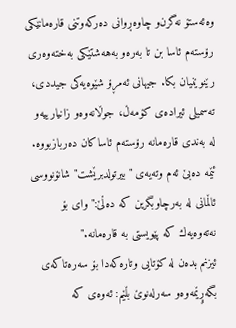وه‌ئه‌ستۆ نه‌گرن‌و چاوه‌ڕوانی‌ ده‌ركه‌وتنی‌ قاره‌مانێكی‌ رۆسته‌م ئاسا بن تا به‌ره‌و به‌هه‌شتێكی‌ به‌خته‌وه‌ری‌ رێنوێنیان بكا. جیهانی‌ ئه‌مڕۆ شێوه‌یه‌كی‌ جیددی‌، ته‌سمیلی‌ ئیراده‌ی‌ كۆمه‌ڵ، جوڵانه‌وه‌‌و زانیارییه‌‌و له‌ به‌ندی‌ قاره‌مانه‌ رۆسته‌م ئاساكان ده‌ربازبووه‌. ئێمه‌ ده‌بێ‌ ئه‌م وته‌یه‌ی‌ "بیرتولدبرێشت" شانۆنووسی ئاڵمانی‌ له‌ به‌رچاوبگرین كه‌ ده‌ڵێ‌:"وای‌ بۆ نه‌ته‌وه‌یه‌ك كه‌ پێویستی‌ به‌ قاره‌مانه‌."
ئیزنم بده‌ن له‌ كۆتایی‌ وتاره‌كه‌دا بۆ سه‌ره‌تاكه‌ی‌ بگه‌ڕٍێمه‌وه‌‌و سه‌رله‌نوێ‌ بڵێم: ئه‌وه‌ی‌ كه‌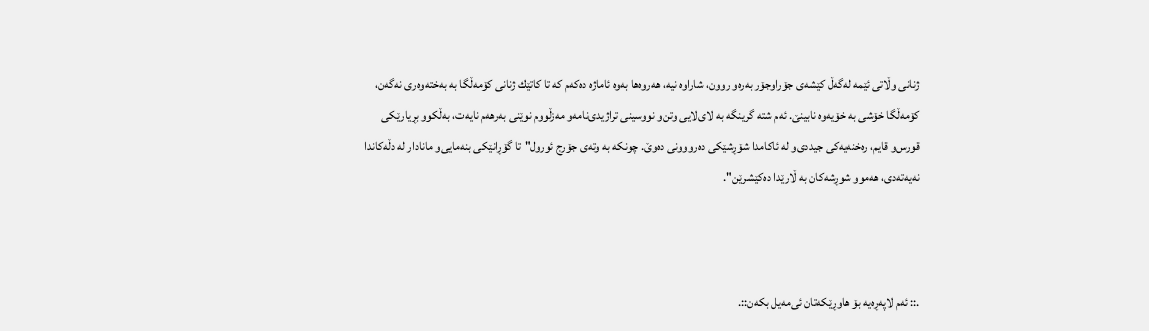ژنانی‌ وڵاتی‌ ئێمه‌ له‌گه‌ڵ كێشه‌ی‌ جۆراوجۆر به‌ره‌و روون، شاراوه‌ نیه‌، هه‌روه‌ها به‌وه‌ ئاماژه‌ ده‌كه‌م كه‌ تا كاتێك ژنانی‌ كۆمه‌ڵگا به‌ به‌خته‌وه‌ری نه‌گه‌ن، كۆمه‌ڵگا خۆشی به‌ خۆیه‌وه‌ نابینێ‌. ئه‌م شته‌ گرینگه‌ به‌ لای‌لایی‌ وتن‌و نووسینی‌ تراژیدی‌نامه‌‌و مه‌زڵووم نوێنی‌ به‌رهه‌م نایه‌ت، به‌ڵكوو بڕیارێكی‌ قورس‌و قایم، ره‌خنه‌یه‌كی‌ جیددی‌‌و له‌ ئاكامدا شۆڕشێكی‌ ده‌رووونی‌ ده‌وێ‌. چونكه‌ به‌ وته‌ی‌ جۆرج ئورول"تا گۆڕانێكی‌ بنه‌مایی‌‌و مانادار له‌ دڵه‌كاندا نه‌یه‌ته‌دی‌، هه‌موو شوڕشه‌كان به‌ ڵارێدا ده‌كێشرێن".



.:: ئه‌م لاپه‌ڕه‌یه بۆ هاوڕێکه‌تان ئی‌مه‌یل بکه‌ن::.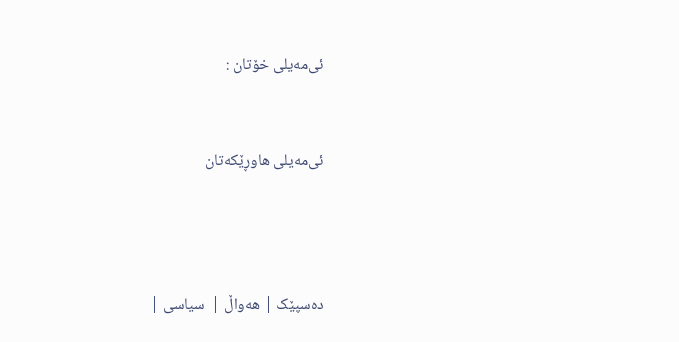ئی‌مه‌یلی خۆتان :



ئی‌مه‌یلی هاوڕێکه‌تان





ده‌سپێک | هه‌واڵ |  سیاسی |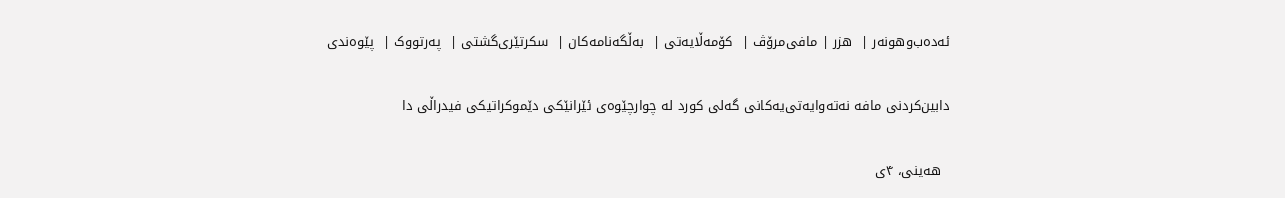ئه‌ده‌ب‌وهونه‌ر |  هزر | مافی‌مرۆڤ |  کۆمه‌ڵایه‌تی |  به‌ڵگه‌نامه‌کان |  سکرتێری‌گشتی |  په‌رتووک |  پێوه‌ندی

دابین‌كردنی‌ مافه‌ نه‌ته‌وایه‌تی‌یه‌کانی گه‌لی‌ كورد له‌ چوارچێوه‌ی ئێرانێکی دێموكراتیكی‌ فیدراڵی‌ دا

  هه‌ینی، ۴‌ی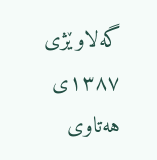گه‌لاوێژی ۱۳۸۷ی هه‌تاوی